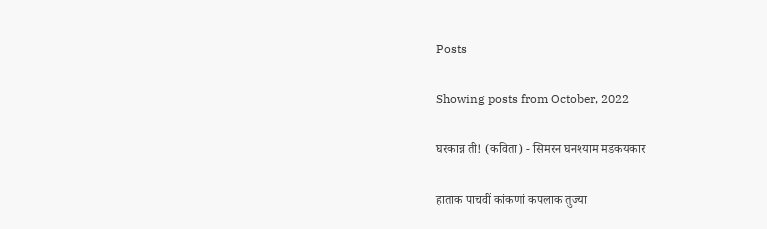Posts

Showing posts from October, 2022

घरकान्न ती! (कविता) - सिमरन घनश्याम मडकयकार

हाताक पाचवीं कांकणां कपलाक तुज्या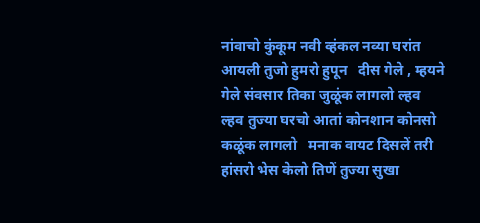नांवाचो कुंकूम नवी व्हंकल नव्या घरांत आयली तुजो हुमरो हुपून   दीस गेले , म्हयने गेले संवसार तिका जुळूंक लागलो ल्हव ल्हव तुज्या घरचो आतां कोनशान कोनसो कळूंक लागलो   मनाक वायट दिसलें तरी हांसरो भेस केलो तिणें तुज्या सुखा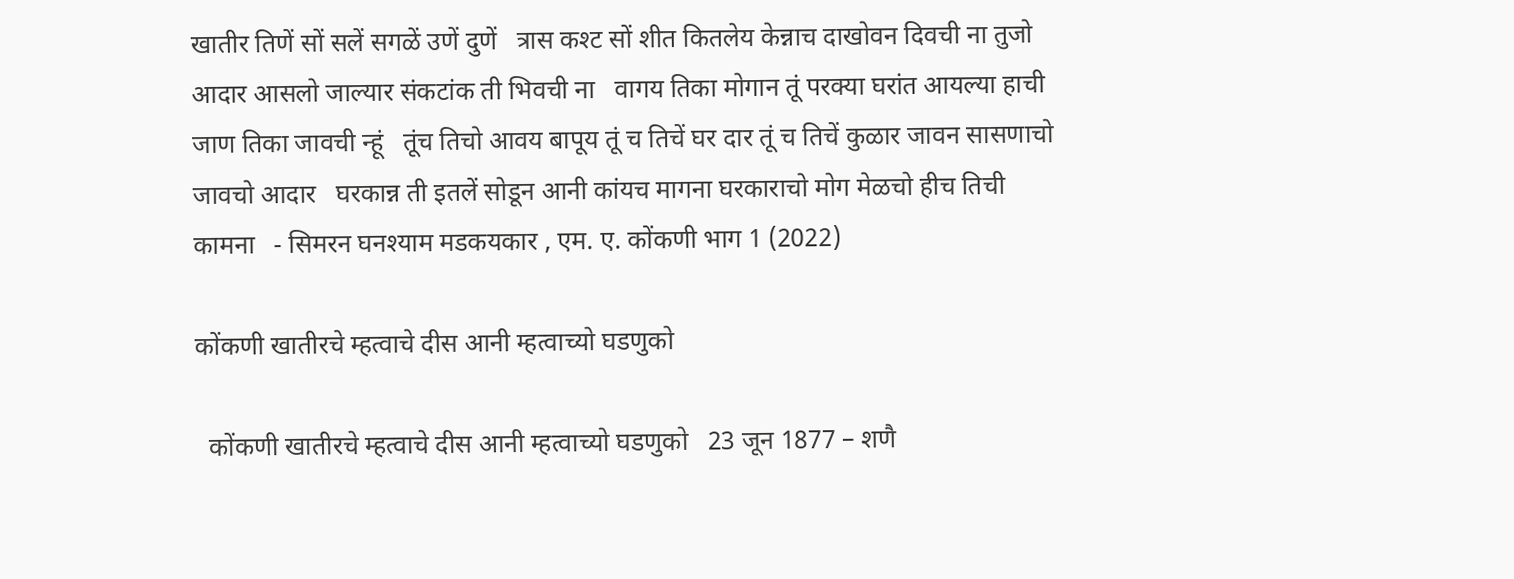खातीर तिणें सों सलें सगळें उणें दुणें   त्रास कश्ट सों शीत कितलेय केन्नाच दाखोवन दिवची ना तुजो आदार आसलो जाल्यार संकटांक ती भिवची ना   वागय तिका मोगान तूं परक्या घरांत आयल्या हाची जाण तिका जावची न्हूं   तूंच तिचो आवय बापूय तूं च तिचें घर दार तूं च तिचें कुळार जावन सासणाचो जावचो आदार   घरकान्न ती इतलें सोडून आनी कांयच मागना घरकाराचो मोग मेळचो हीच तिची कामना   - सिमरन घनश्याम मडकयकार , एम. ए. कोंकणी भाग 1 (2022)

कोंकणी खातीरचे म्हत्वाचे दीस आनी म्हत्वाच्यो घडणुको

  कोंकणी खातीरचे म्हत्वाचे दीस आनी म्हत्वाच्यो घडणुको   23 जून 1877 – शणै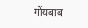गोंयबाब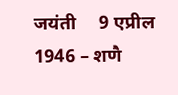जयंती     9 एप्रील 1946 – शणै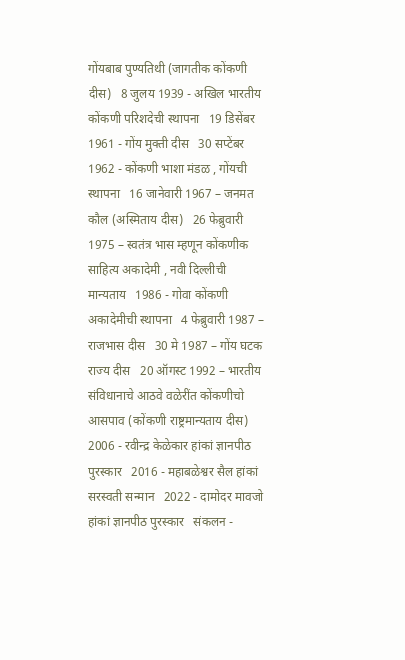गोंयबाब पुण्यतिथी (जागतीक कोंकणी दीस)   8 जुलय 1939 - अखिल भारतीय कोंकणी परिशदेची स्थापना   19 डिसेंबर 1961 - गोंय मुक्ती दीस   30 सप्टेंबर 1962 - कोंकणी भाशा मंडळ , गोंयची स्थापना   16 जानेवारी 1967 – जनमत कौल (अस्मिताय दीस)   26 फेब्रुवारी 1975 – स्वतंत्र भास म्हणून कोंकणीक साहित्य अकादेमी , नवी दिल्लीची मान्यताय   1986 - गोवा कोंकणी अकादेमीची स्थापना   4 फेब्रुवारी 1987 – राजभास दीस   30 मे 1987 – गोंय घटक राज्य दीस   20 ऑगस्ट 1992 – भारतीय संविधानाचे आठवे वळेरींत कोंकणीचो आसपाव (कोंकणी राष्ट्रमान्यताय दीस)   2006 - रवीन्द्र केळेकार हांकां ज्ञानपीठ पुरस्कार   2016 - महाबळेश्वर सैल हांकां सरस्वती सन्मान   2022 - दामोदर मावजो हांकां ज्ञानपीठ पुरस्कार   संकलन -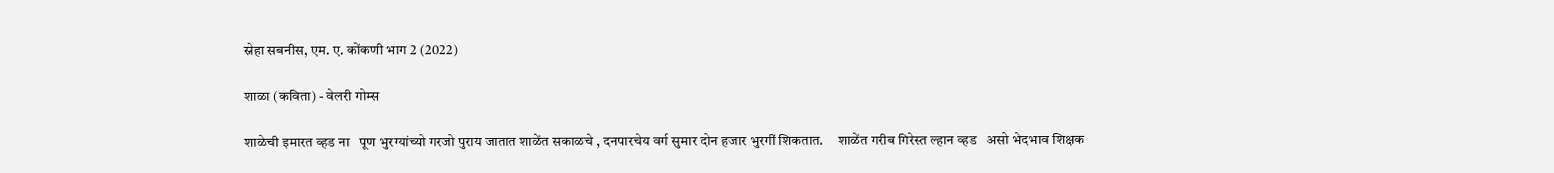स्नेहा सबनीस, एम. ए. कोंकणी भाग 2 (2022)

शाळा (कविता) - वेलरी गोम्स

शाळेची इमारत व्हड ना   पूण भुरग्यांच्यो गरजो पुराय जातात शाळेंत सकाळचे , दनपारचेय वर्ग सुमार दोन हजार भुरगीं शिकतात.     शाळेंत गरीब गिरेस्त ल्हान व्हड   असो भेदभाव शिक्षक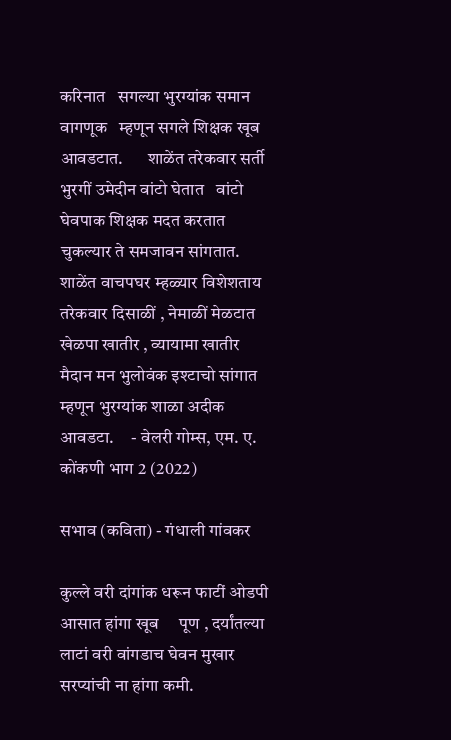करिनात   सगल्या भुरग्यांक समान वागणूक   म्हणून सगले शिक्षक खूब आवडटात.       शाळेंत तरेकवार सर्ती   भुरगीं उमेदीन वांटो घेतात   वांटो घेवपाक शिक्षक मदत करतात   चुकल्यार ते समजावन सांगतात.     शाळेंत वाचपघर म्हळ्यार विशेशताय तरेकवार दिसाळीं , नेमाळीं मेळटात   खेळपा खातीर , व्यायामा खातीर मैदान मन भुलोवंक इश्टाचो सांगात म्हणून भुरग्यांक शाळा अदीक आवडटा.     - वेलरी गोम्स, एम. ए. कोंकणी भाग 2 (2022)

सभाव (कविता) - गंधाली गांवकर

कुल्ले वरी दांगांक धरून फाटीं ओडपी आसात हांगा खूब     पूण , दर्यांतल्या लाटां वरी वांगडाच घेवन मुखार सरप्यांची ना हांगा कमी.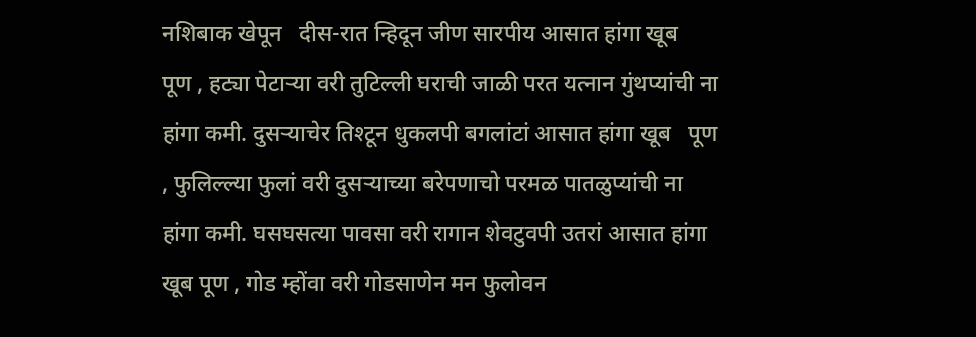नशिबाक खेपून   दीस-रात न्हिदून जीण सारपीय आसात हांगा खूब   पूण , हट्या पेटाऱ्या वरी तुटिल्ली घराची जाळी परत यत्नान गुंथप्यांची ना हांगा कमी. दुसऱ्याचेर तिश्टून धुकलपी बगलांटां आसात हांगा खूब   पूण , फुलिल्ल्या फुलां वरी दुसऱ्याच्या बरेपणाचो परमळ पातळुप्यांची ना हांगा कमी. घसघसत्या पावसा वरी रागान शेवटुवपी उतरां आसात हांगा खूब पूण , गोड म्होंवा वरी गोडसाणेन मन फुलोवन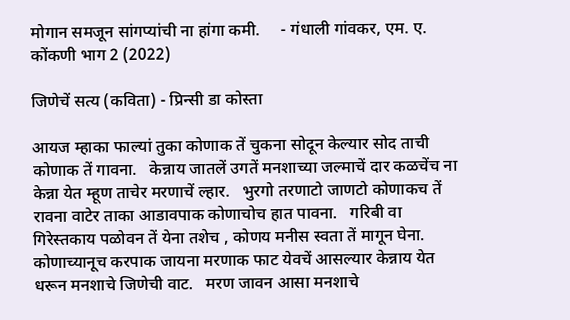मोगान समजून सांगप्यांची ना हांगा कमी.     - गंधाली गांवकर, एम. ए. कोंकणी भाग 2 (2022)

जिणेचें सत्य (कविता) - प्रिन्सी डा कोस्ता

आयज म्हाका फाल्यां तुका कोणाक तें चुकना सोदून केल्यार सोद ताची कोणाक तें गावना.   केन्नाय जातलें उगतें मनशाच्या जल्माचें दार कळचेंच ना केन्ना येत म्हूण ताचेर मरणाचें ल्हार.   भुरगो तरणाटो जाणटो कोणाकच तें रावना वाटेर ताका आडावपाक कोणाचोच हात पावना.   गरिबी वा गिरेस्तकाय पळोवन तें येना तशेच , कोणय मनीस स्वता तें मागून घेना.   कोणाच्यानूच करपाक जायना मरणाक फाट येवचें आसल्यार केन्नाय येत धरून मनशाचे जिणेची वाट.   मरण जावन आसा मनशाचे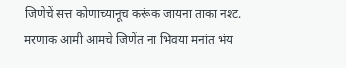जिणेचें सत्त कोणाच्यानूच करूंक जायना ताका नश्ट.   मरणाक आमी आमचे जिणेंत ना भिवया मनांत भंय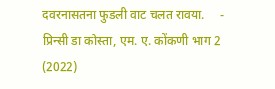दवरनासतना फुडली वाट चलत रावया.     - प्रिन्सी डा कोस्ता, एम. ए. कोंकणी भाग 2 (2022)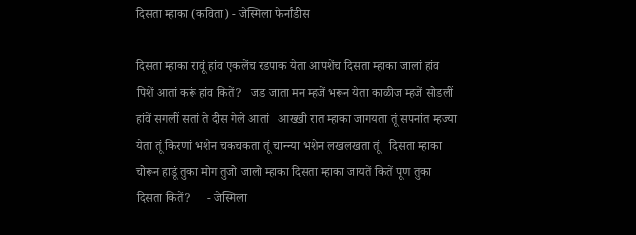दिसता म्हाका (कविता) - जेस्मिला फेर्नांडीस

दिसता म्हाका रावूं हांव एकलेंच रडपाक येता आपशेंच दिसता म्हाका जालां हांव पिशें आतां करूं हांव कितें?   जड जाता मन म्हजें भरून येता काळीज म्हजें सोडलीं हांवें सगलीं सतां ते दीस गेले आतां   आख्खी रात म्हाका जागयता तूं सपनांत म्हज्या येता तूं किरणां भशेन चकचकता तूं चान्न्या भशेन लखलखता तूं   दिसता म्हाका चोरून हाडूं तुका मोग तुजो जालो म्हाका दिसता म्हाका जायतें कितें पूण तुका दिसता कितें?     - जेस्मिला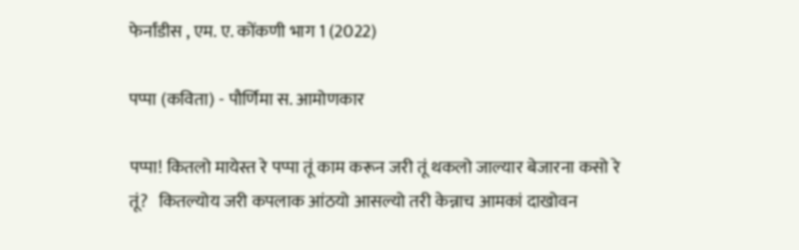फेर्नांडीस , एम. ए. कोंकणी भाग 1 (2022)

पप्पा (कविता) - पौर्णिमा स. आमोणकार

पप्पा! कितलो मायेस्त रे पप्पा तूं काम करून जरी तूं थकलो जाल्यार बेजारना कसो रे तूं?   कितल्योय जरी कपलाक आंठयो आसल्यो तरी केन्नाच आमकां दाखोवन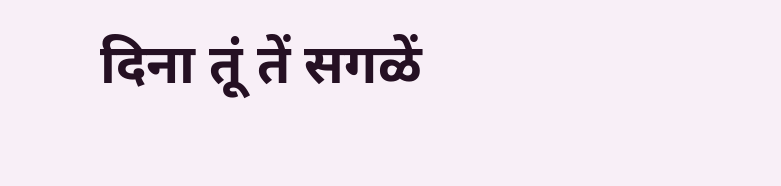दिना तूं तें सगळें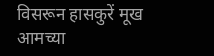विसरून हासकुरें मूख आमच्या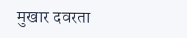मुखार दवरता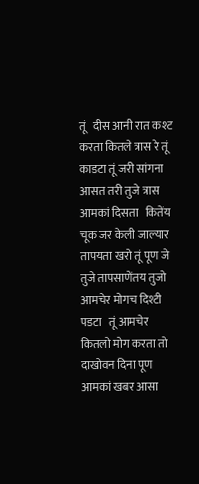तूं   दीस आनी रात कश्ट करता कितले त्रास रे तूं काडटा तूं जरी सांगना आसत तरी तुजे त्रास आमकां दिसता   कितेंय चूक जर केली जाल्यार तापयता खरो तूं पूण जे तुजे तापसाणेंतय तुजो आमचेर मोगच दिश्टी पडटा   तूं आमचेर कितलो मोग करता तो दाखोवन दिना पूण आमकां खबर आसा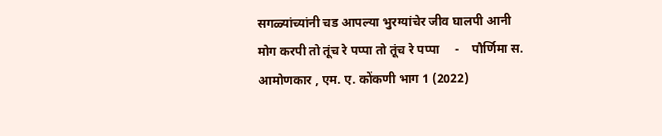सगळ्यांच्यांनी चड आपल्या भुरग्यांचेर जीव घालपी आनी मोग करपी तो तूंच रे पप्पा तो तूंच रे पप्पा     -    पौर्णिमा स. आमोणकार , एम. ए. कोंकणी भाग 1 (2022)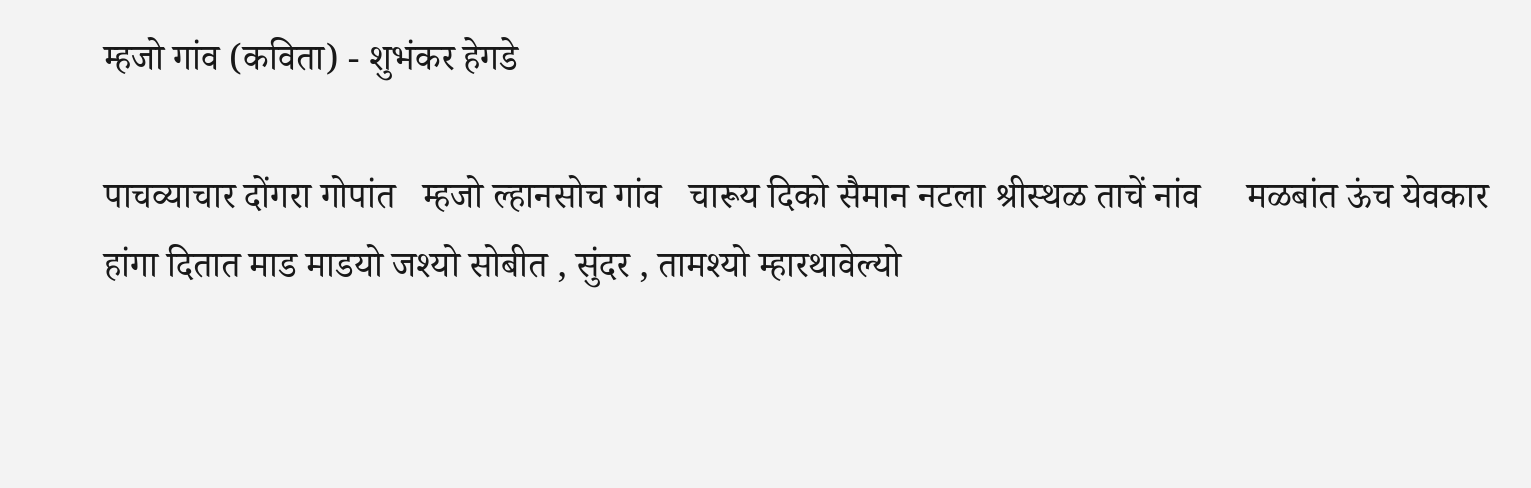म्हजो गांव (कविता) - शुभंकर हेगडे

पाचव्याचार दोंगरा गोपांत   म्हजो ल्हानसोच गांव   चारूय दिको सैमान नटला श्रीस्थळ ताचें नांव     मळबांत ऊंच येवकार हांगा दितात माड माडयो जश्यो सोबीत , सुंदर , तामश्यो म्हारथावेल्यो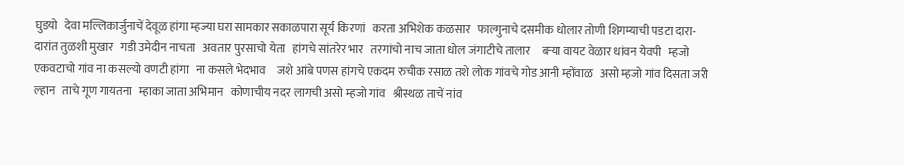घुडयो   देवा मल्लिकार्जुनाचें देवूळ हांगा म्हज्या घरा सामकार सकाळपारा सूर्य किरणां   करता अभिशेक कळसार   फाल्गुनाचे दसमीक धोलार तोणी शिगम्याची पडटा दारा-दारांत तुळशी मुखार   गडी उमेदीन नाचता   अवतार पुरसाचो येता   हांगचे सांतरेर भार   तरगांचो नाच जाता धोल जंगाटीचे तालार     बर्‍या वायट वेळार धांवन येवपी   म्हजो एकवटाचो गांव ना कसल्यो वणटी हांगा   ना कसले भेदभाव     जशे आंबे पणस हांगचे एकदम रुचीक रसाळ तशे लोक गांवचे गोड आनी म्होंवाळ   असो म्हजो गांव दिसता जरी ल्हान   ताचे गूण गायतना   म्हाका जाता अभिमान   कोणाचीय नदर लागची असो म्हजो गांव   श्रीस्थळ ताचें नांव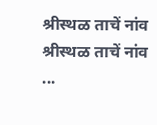श्रीस्थळ ताचें नांव   श्रीस्थळ ताचें नांव ...